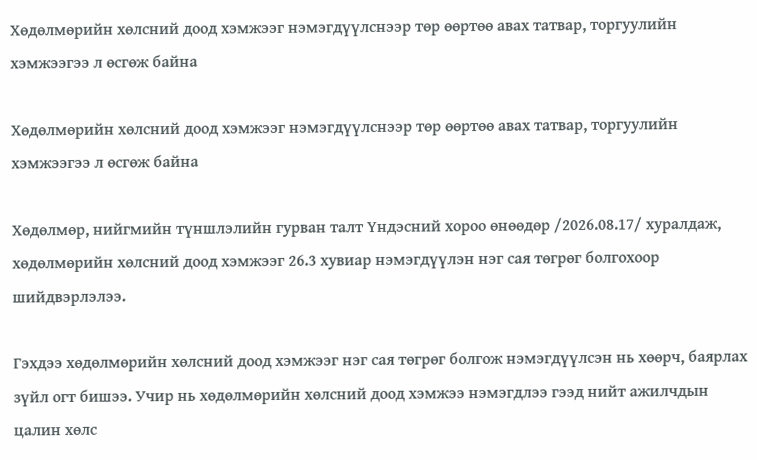Хөдөлмөрийн хөлсний доод хэмжээг нэмэгдүүлснээр төр өөртөө авах татвар, торгуулийн хэмжээгээ л өсгөж байна

Хөдөлмөрийн хөлсний доод хэмжээг нэмэгдүүлснээр төр өөртөө авах татвар, торгуулийн хэмжээгээ л өсгөж байна

Хөдөлмөр, нийгмийн түншлэлийн гурван талт Үндэсний хороо өнөөдөр /2026.08.17/ хуралдаж, хөдөлмөрийн хөлсний доод хэмжээг 26.3 хувиар нэмэгдүүлэн нэг сая төгрөг болгохоор шийдвэрлэлээ.

Гэхдээ хөдөлмөрийн хөлсний доод хэмжээг нэг сая төгрөг болгож нэмэгдүүлсэн нь хөөрч, баярлах зүйл огт бишээ. Учир нь хөдөлмөрийн хөлсний доод хэмжээ нэмэгдлээ гээд нийт ажилчдын цалин хөлс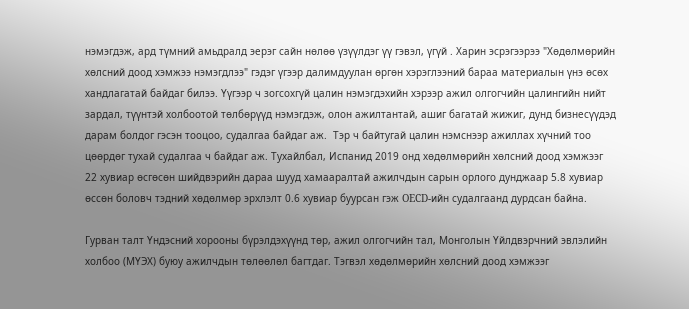нэмэгдэж, ард түмний амьдралд эерэг сайн нөлөө үзүүлдэг үү гэвэл, үгүй . Харин эсрэгээрээ "Хөдөлмөрийн хөлсний доод хэмжээ нэмэгдлээ" гэдэг үгээр далимдуулан өргөн хэрэглээний бараа материалын үнэ өсөх хандлагатай байдаг билээ. Үүгээр ч зогсохгүй цалин нэмэгдэхийн хэрээр ажил олгогчийн цалингийн нийт зардал, түүнтэй холбоотой төлбөрүүд нэмэгдэж, олон ажилтантай, ашиг багатай жижиг, дунд бизнесүүдэд дарам болдог гэсэн тооцоо, судалгаа байдаг аж.  Тэр ч байтугай цалин нэмснээр ажиллах хүчний тоо цөөрдөг тухай судалгаа ч байдаг аж. Тухайлбал, Испанид 2019 онд хөдөлмөрийн хөлсний доод хэмжээг 22 хувиар өсгөсөн шийдвэрийн дараа шууд хамааралтай ажилчдын сарын орлого дунджаар 5.8 хувиар өссөн боловч тэдний хөдөлмөр эрхлэлт 0.6 хувиар буурсан гэж OECD-ийн судалгаанд дурдсан байна.

Гурван талт Үндэсний хорооны бүрэлдэхүүнд төр, ажил олгогчийн тал, Монголын Үйлдвэрчний эвлэлийн холбоо (МҮЭХ) буюу ажилчдын төлөөлөл багтдаг. Тэгвэл хөдөлмөрийн хөлсний доод хэмжээг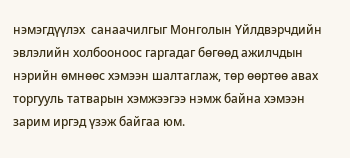нэмэгдүүлэх  санаачилгыг Монголын Үйлдвэрчдийн эвлэлийн холбооноос гаргадаг бөгөөд ажилчдын нэрийн өмнөөс хэмээн шалтаглаж, төр өөртөө авах торгууль татварын хэмжээгээ нэмж байна хэмээн зарим иргэд үзэж байгаа юм.